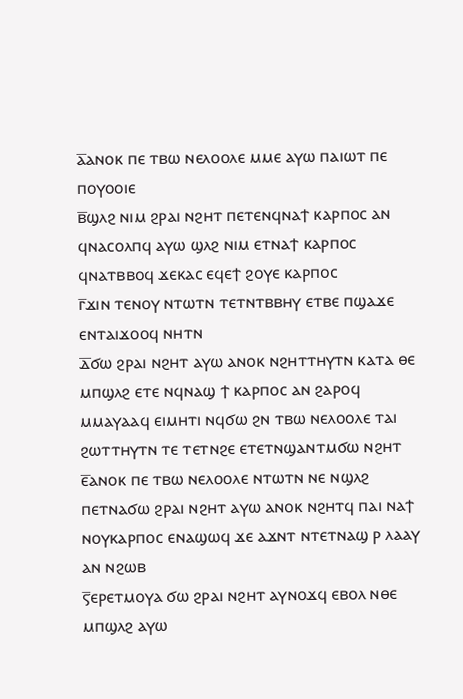ⲁ̅ⲁⲛⲟⲕ ⲡⲉ ⲧⲃⲱ ⲛⲉⲗⲟⲟⲗⲉ ⲙⲙⲉ ⲁⲩⲱ ⲡⲁⲓⲱⲧ ⲡⲉ ⲡⲟⲩⲟⲟⲓⲉ
ⲃ̅ϣⲗϩ ⲛⲓⲙ ϩⲣⲁⲓ ⲛϩⲏⲧ ⲡⲉⲧⲉⲛϥⲛⲁϯ ⲕⲁⲣⲡⲟⲥ ⲁⲛ ϥⲛⲁⲥⲟⲗⲡϥ ⲁⲩⲱ ϣⲗϩ ⲛⲓⲙ ⲉⲧⲛⲁϯ ⲕⲁⲣⲡⲟⲥ ϥⲛⲁⲧⲃⲃⲟϥ ϫⲉⲕⲁⲥ ⲉϥⲉϯ ϩⲟⲩⲉ ⲕⲁⲣⲡⲟⲥ
ⲅ̅ϫⲓⲛ ⲧⲉⲛⲟⲩ ⲛⲧⲱⲧⲛ ⲧⲉⲧⲛⲧⲃⲃⲏⲩ ⲉⲧⲃⲉ ⲡϣⲁϫⲉ ⲉⲛⲧⲁⲓϫⲟⲟϥ ⲛⲏⲧⲛ
ⲇ̅ϭⲱ ϩⲣⲁⲓ ⲛϩⲏⲧ ⲁⲩⲱ ⲁⲛⲟⲕ ⲛϩⲏⲧⲧⲏⲩⲧⲛ ⲕⲁⲧⲁ ⲑⲉ ⲙⲡϣⲗϩ ⲉⲧⲉ ⲛϥⲛⲁϣ ϯ ⲕⲁⲣⲡⲟⲥ ⲁⲛ ϩⲁⲣⲟϥ ⲙⲙⲁⲩⲁⲁϥ ⲉⲓⲙⲏⲧⲓ ⲛϥϭⲱ ϩⲛ ⲧⲃⲱ ⲛⲉⲗⲟⲟⲗⲉ ⲧⲁⲓ ϩⲱⲧⲧⲏⲩⲧⲛ ⲧⲉ ⲧⲉⲧⲛϩⲉ ⲉⲧⲉⲧⲛϣⲁⲛⲧⲙϭⲱ ⲛϩⲏⲧ
ⲉ̅ⲁⲛⲟⲕ ⲡⲉ ⲧⲃⲱ ⲛⲉⲗⲟⲟⲗⲉ ⲛⲧⲱⲧⲛ ⲛⲉ ⲛϣⲗϩ ⲡⲉⲧⲛⲁϭⲱ ϩⲣⲁⲓ ⲛϩⲏⲧ ⲁⲩⲱ ⲁⲛⲟⲕ ⲛϩⲏⲧϥ ⲡⲁⲓ ⲛⲁϯ ⲛⲟⲩⲕⲁⲣⲡⲟⲥ ⲉⲛⲁϣⲱϥ ϫⲉ ⲁϫⲛⲧ ⲛⲧⲉⲧⲛⲁϣ ⲣ ⲗⲁⲁⲩ ⲁⲛ ⲛϩⲱⲃ
ⲋ̅ⲉⲣⲉⲧⲙⲟⲩⲁ ϭⲱ ϩⲣⲁⲓ ⲛϩⲏⲧ ⲁⲩⲛⲟϫϥ ⲉⲃⲟⲗ ⲛⲑⲉ ⲙⲡϣⲗϩ ⲁⲩⲱ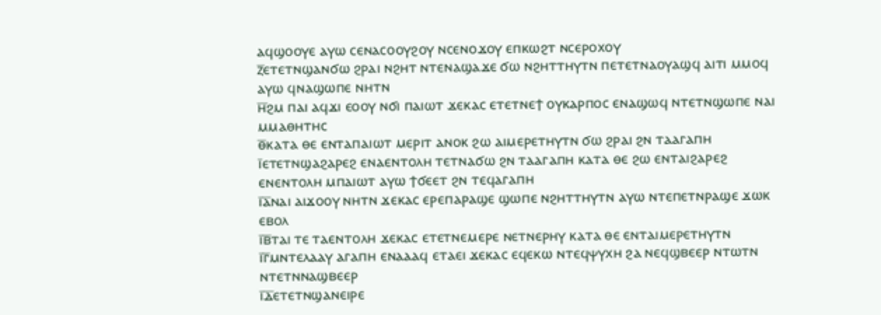ⲁϥϣⲟⲟⲩⲉ ⲁⲩⲱ ⲥⲉⲛⲁⲥⲟⲟⲩϩⲟⲩ ⲛⲥⲉⲛⲟϫⲟⲩ ⲉⲡⲕⲱϩⲧ ⲛⲥⲉⲣⲟⲭⲟⲩ
ⲍ̅ⲉⲧⲉⲧⲛϣⲁⲛϭⲱ ϩⲣⲁⲓ ⲛϩⲏⲧ ⲛⲧⲉⲛⲁϣⲁϫⲉ ϭⲱ ⲛϩⲏⲧⲧⲏⲩⲧⲛ ⲡⲉⲧⲉⲧⲛⲁⲟⲩⲁϣϥ ⲁⲓⲧⲓ ⲙⲙⲟϥ ⲁⲩⲱ ϥⲛⲁϣⲱⲡⲉ ⲛⲏⲧⲛ
ⲏ̅ϩⲙ ⲡⲁⲓ ⲁϥϫⲓ ⲉⲟⲟⲩ ⲛϭⲓ ⲡⲁⲓⲱⲧ ϫⲉⲕⲁⲥ ⲉⲧⲉⲧⲛⲉϯ ⲟⲩⲕⲁⲣⲡⲟⲥ ⲉⲛⲁϣⲱϥ ⲛⲧⲉⲧⲛϣⲱⲡⲉ ⲛⲁⲓ ⲙⲙⲁⲑⲏⲧⲏⲥ
ⲑ̅ⲕⲁⲧⲁ ⲑⲉ ⲉⲛⲧⲁⲡⲁⲓⲱⲧ ⲙⲉⲣⲓⲧ ⲁⲛⲟⲕ ϩⲱ ⲁⲓⲙⲉⲣⲉⲧⲏⲩⲧⲛ ϭⲱ ϩⲣⲁⲓ ϩⲛ ⲧⲁⲁⲅⲁⲡⲏ
ⲓ̅ⲉⲧⲉⲧⲛϣⲁϩⲁⲣⲉϩ ⲉⲛⲁⲉⲛⲧⲟⲗⲏ ⲧⲉⲧⲛⲁϭⲱ ϩⲛ ⲧⲁⲁⲅⲁⲡⲏ ⲕⲁⲧⲁ ⲑⲉ ϩⲱ ⲉⲛⲧⲁⲓϩⲁⲣⲉϩ ⲉⲛⲉⲛⲧⲟⲗⲏ ⲙⲡⲁⲓⲱⲧ ⲁⲩⲱ ϯϭⲉⲉⲧ ϩⲛ ⲧⲉϥⲁⲅⲁⲡⲏ
ⲓ̅ⲁ̅ⲛⲁⲓ ⲁⲓϫⲟⲟⲩ ⲛⲏⲧⲛ ϫⲉⲕⲁⲥ ⲉⲣⲉⲡⲁⲣⲁϣⲉ ϣⲱⲡⲉ ⲛϩⲏⲧⲧⲏⲩⲧⲛ ⲁⲩⲱ ⲛⲧⲉⲡⲉⲧⲛⲣⲁϣⲉ ϫⲱⲕ ⲉⲃⲟⲗ
ⲓ̅ⲃ̅ⲧⲁⲓ ⲧⲉ ⲧⲁⲉⲛⲧⲟⲗⲏ ϫⲉⲕⲁⲥ ⲉⲧⲉⲧⲛⲉⲙⲉⲣⲉ ⲛⲉⲧⲛⲉⲣⲏⲩ ⲕⲁⲧⲁ ⲑⲉ ⲉⲛⲧⲁⲓⲙⲉⲣⲉⲧⲏⲩⲧⲛ
ⲓ̅ⲅ̅ⲙⲛⲧⲉⲗⲁⲁⲩ ⲁⲅⲁⲡⲏ ⲉⲛⲁⲁⲁϥ ⲉⲧⲁⲉⲓ ϫⲉⲕⲁⲥ ⲉϥⲉⲕⲱ ⲛⲧⲉϥⲯⲩⲭⲏ ϩⲁ ⲛⲉϥϣⲃⲉⲉⲣ ⲛⲧⲱⲧⲛ ⲛⲧⲉⲧⲛⲛⲁϣⲃⲉⲉⲣ
ⲓ̅ⲇ̅ⲉⲧⲉⲧⲛϣⲁⲛⲉⲓⲣⲉ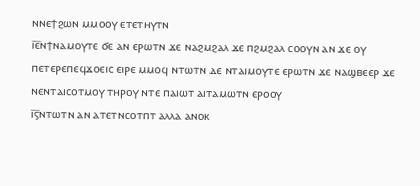ⲛⲛⲉϯϩⲱⲛ ⲙⲙⲟⲟⲩ ⲉⲧⲉⲧⲏⲩⲧⲛ
ⲓ̅ⲉ̅ⲛϯⲛⲁⲙⲟⲩⲧⲉ ϭⲉ ⲁⲛ ⲉⲣⲱⲧⲛ ϫⲉ ⲛⲁϩⲙϩⲁⲗ ϫⲉ ⲡϩⲙϩⲁⲗ ⲥⲟⲟⲩⲛ ⲁⲛ ϫⲉ ⲟⲩ ⲡⲉⲧⲉⲣⲉⲡⲉϥϫⲟⲉⲓⲥ ⲉⲓⲣⲉ ⲙⲙⲟϥ ⲛⲧⲱⲧⲛ ⲇⲉ ⲛⲧⲁⲓⲙⲟⲩⲧⲉ ⲉⲣⲱⲧⲛ ϫⲉ ⲛⲁϣⲃⲉⲉⲣ ϫⲉ ⲛⲉⲛⲧⲁⲓⲥⲟⲧⲙⲟⲩ ⲧⲏⲣⲟⲩ ⲛⲧⲉ ⲡⲁⲓⲱⲧ ⲁⲓⲧⲁⲙⲱⲧⲛ ⲉⲣⲟⲟⲩ
ⲓ̅ⲋ̅ⲛⲧⲱⲧⲛ ⲁⲛ ⲁⲧⲉⲧⲛⲥⲟⲧⲡⲧ ⲁⲗⲗⲁ ⲁⲛⲟⲕ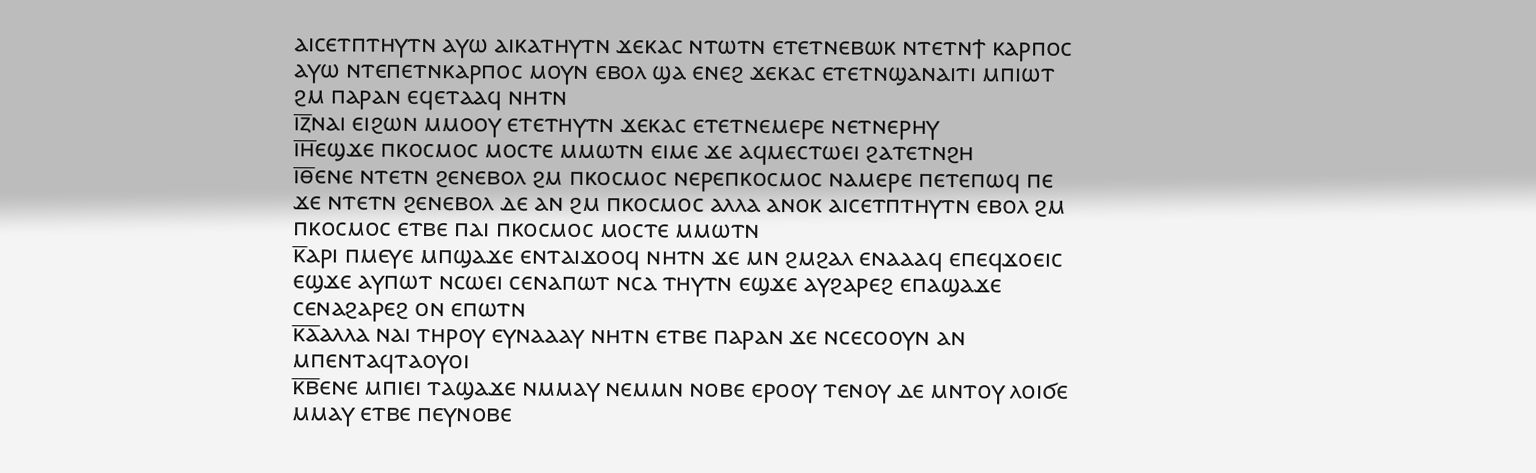ⲁⲓⲥⲉⲧⲡⲧⲏⲩⲧⲛ ⲁⲩⲱ ⲁⲓⲕⲁⲧⲏⲩⲧⲛ ϫⲉⲕⲁⲥ ⲛⲧⲱⲧⲛ ⲉⲧⲉⲧⲛⲉⲃⲱⲕ ⲛⲧⲉⲧⲛϯ ⲕⲁⲣⲡⲟⲥ ⲁⲩⲱ ⲛⲧⲉⲡⲉⲧⲛⲕⲁⲣⲡⲟⲥ ⲙⲟⲩⲛ ⲉⲃⲟⲗ ϣⲁ ⲉⲛⲉϩ ϫⲉⲕⲁⲥ ⲉⲧⲉⲧⲛϣⲁⲛⲁⲓⲧⲓ ⲙⲡⲓⲱⲧ ϩⲙ ⲡⲁⲣⲁⲛ ⲉϥⲉⲧⲁⲁϥ ⲛⲏⲧⲛ
ⲓ̅ⲍ̅ⲛⲁⲓ ⲉⲓϩⲱⲛ ⲙⲙⲟⲟⲩ ⲉⲧⲉⲧⲏⲩⲧⲛ ϫⲉⲕⲁⲥ ⲉⲧⲉⲧⲛⲉⲙⲉⲣⲉ ⲛⲉⲧⲛⲉⲣⲏⲩ
ⲓ̅ⲏ̅ⲉϣϫⲉ ⲡⲕⲟⲥⲙⲟⲥ ⲙⲟⲥⲧⲉ ⲙⲙⲱⲧⲛ ⲉⲓⲙⲉ ϫⲉ ⲁϥⲙⲉⲥⲧⲱⲉⲓ ϩⲁⲧⲉⲧⲛϩⲏ
ⲓ̅ⲑ̅ⲉⲛⲉ ⲛⲧⲉⲧⲛ ϩⲉⲛⲉⲃⲟⲗ ϩⲙ ⲡⲕⲟⲥⲙⲟⲥ ⲛⲉⲣⲉⲡⲕⲟⲥⲙⲟⲥ ⲛⲁⲙⲉⲣⲉ ⲡⲉⲧⲉⲡⲱϥ ⲡⲉ ϫⲉ ⲛⲧⲉⲧⲛ ϩⲉⲛⲉⲃⲟⲗ ⲇⲉ ⲁⲛ ϩⲙ ⲡⲕⲟⲥⲙⲟⲥ ⲁⲗⲗⲁ ⲁⲛⲟⲕ ⲁⲓⲥⲉⲧⲡⲧⲏⲩⲧⲛ ⲉⲃⲟⲗ ϩⲙ ⲡⲕⲟⲥⲙⲟⲥ ⲉⲧⲃⲉ ⲡⲁⲓ ⲡⲕⲟⲥⲙⲟⲥ ⲙⲟⲥⲧⲉ ⲙⲙⲱⲧⲛ
ⲕ̅ⲁⲣⲓ ⲡⲙⲉⲩⲉ ⲙⲡϣⲁϫⲉ ⲉⲛⲧⲁⲓϫⲟⲟϥ ⲛⲏⲧⲛ ϫⲉ ⲙⲛ ϩⲙϩⲁⲗ ⲉⲛⲁⲁⲁϥ ⲉⲡⲉϥϫⲟⲉⲓⲥ ⲉϣϫⲉ ⲁⲩⲡⲱⲧ ⲛⲥⲱⲉⲓ ⲥⲉⲛⲁⲡⲱⲧ ⲛⲥⲁ ⲧⲏⲩⲧⲛ ⲉϣϫⲉ ⲁⲩϩⲁⲣⲉϩ ⲉⲡⲁϣⲁϫⲉ ⲥⲉⲛⲁϩⲁⲣⲉϩ ⲟⲛ ⲉⲡⲱⲧⲛ
ⲕ̅ⲁ̅ⲁⲗⲗⲁ ⲛⲁⲓ ⲧⲏⲣⲟⲩ ⲉⲩⲛⲁⲁⲁⲩ ⲛⲏⲧⲛ ⲉⲧⲃⲉ ⲡⲁⲣⲁⲛ ϫⲉ ⲛⲥⲉⲥⲟⲟⲩⲛ ⲁⲛ ⲙⲡⲉⲛⲧⲁϥⲧⲁⲟⲩⲟⲓ
ⲕ̅ⲃ̅ⲉⲛⲉ ⲙⲡⲓⲉⲓ ⲧⲁϣⲁϫⲉ ⲛⲙⲙⲁⲩ ⲛⲉⲙⲙⲛ ⲛⲟⲃⲉ ⲉⲣⲟⲟⲩ ⲧⲉⲛⲟⲩ ⲇⲉ ⲙⲛⲧⲟⲩ ⲗⲟⲓϭⲉ ⲙⲙⲁⲩ ⲉⲧⲃⲉ ⲡⲉⲩⲛⲟⲃⲉ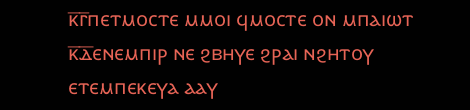ⲕ̅ⲅ̅ⲡⲉⲧⲙⲟⲥⲧⲉ ⲙⲙⲟⲓ ϥⲙⲟⲥⲧⲉ ⲟⲛ ⲙⲡⲁⲓⲱⲧ
ⲕ̅ⲇ̅ⲉⲛⲉⲙⲡⲓⲣ ⲛⲉ ϩⲃⲏⲩⲉ ϩⲣⲁⲓ ⲛϩⲏⲧⲟⲩ ⲉⲧⲉⲙⲡⲉⲕⲉⲩⲁ ⲁⲁⲩ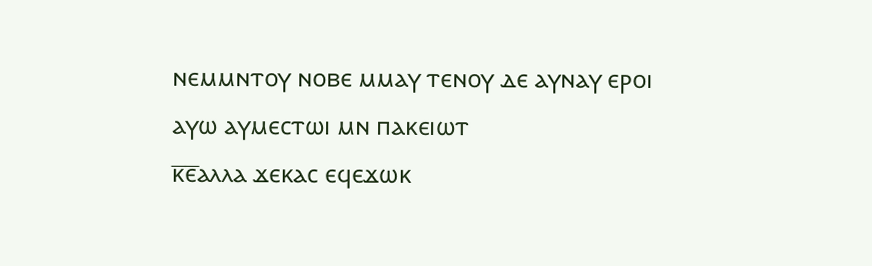ⲛⲉⲙⲙⲛⲧⲟⲩ ⲛⲟⲃⲉ ⲙⲙⲁⲩ ⲧⲉⲛⲟⲩ ⲇⲉ ⲁⲩⲛⲁⲩ ⲉⲣⲟⲓ ⲁⲩⲱ ⲁⲩⲙⲉⲥⲧⲱⲓ ⲙⲛ ⲡⲁⲕⲉⲓⲱⲧ
ⲕ̅ⲉ̅ⲁⲗⲗⲁ ϫⲉⲕⲁⲥ ⲉϥⲉϫⲱⲕ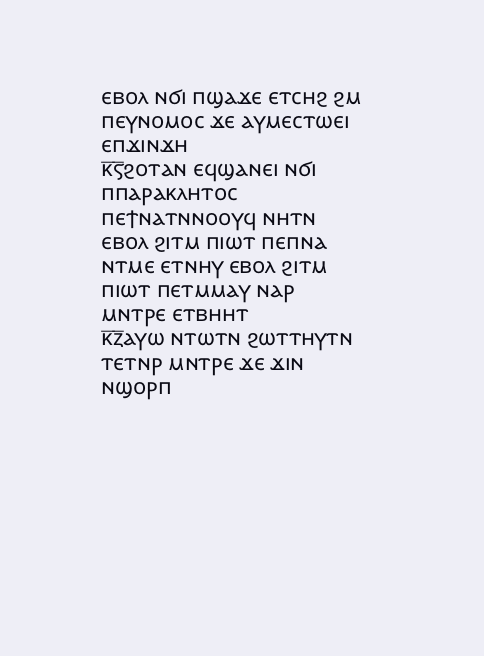ⲉⲃⲟⲗ ⲛϭⲓ ⲡϣⲁϫⲉ ⲉⲧⲥⲏϩ ϩⲙ ⲡⲉⲩⲛⲟⲙⲟⲥ ϫⲉ ⲁⲩⲙⲉⲥⲧⲱⲉⲓ ⲉⲡϫⲓⲛϫⲏ
ⲕ̅ⲋ̅ϩⲟⲧⲁⲛ ⲉϥϣⲁⲛⲉⲓ ⲛϭⲓ ⲡⲡⲁⲣⲁⲕⲗⲏⲧⲟⲥ ⲡⲉϯⲛⲁⲧⲛⲛⲟⲟⲩϥ ⲛⲏⲧⲛ ⲉⲃⲟⲗ ϩⲓⲧⲙ ⲡⲓⲱⲧ ⲡⲉⲡⲛⲁ ⲛⲧⲙⲉ ⲉⲧⲛⲏⲩ ⲉⲃⲟⲗ ϩⲓⲧⲙ ⲡⲓⲱⲧ ⲡⲉⲧⲙⲙⲁⲩ ⲛⲁⲣ ⲙⲛⲧⲣⲉ ⲉⲧⲃⲏⲏⲧ
ⲕ̅ⲍ̅ⲁⲩⲱ ⲛⲧⲱⲧⲛ ϩⲱⲧⲧⲏⲩⲧⲛ ⲧⲉⲧⲛⲣ ⲙⲛⲧⲣⲉ ϫⲉ ϫⲓⲛ ⲛϣⲟⲣⲡ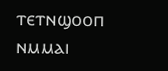ⲧⲉⲧⲛϣⲟⲟⲡ ⲛⲙⲙⲁⲓ